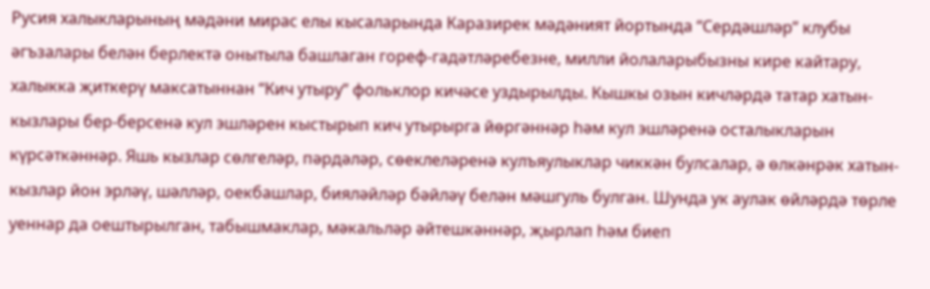Русия халыкларының мәдәни мирас елы кысаларында Каразирек мәдәният йортында “Сердәшләр” клубы әгъзалары белән берлектә онытыла башлаган гореф-гадәтләребезне, милли йолаларыбызны кире кайтару, халыкка җиткерү максатыннан “Кич утыру” фольклор кичәсе уздырылды. Кышкы озын кичләрдә татар хатын-кызлары бер-берсенә кул эшләрен кыстырып кич утырырга йөргәннәр һәм кул эшләренә осталыкларын күрсәткәннәр. Яшь кызлар сөлгеләр, пәрдәләр, сөеклеләренә кулъяулыклар чиккән булсалар, ә өлкәнрәк хатын-кызлар йон эрләү, шәлләр, оекбашлар, бияләйләр бәйләү белән мәшгуль булган. Шунда ук аулак өйләрдә төрле уеннар да оештырылган, табышмаклар, мәкальләр әйтешкәннәр, җырлап һәм биеп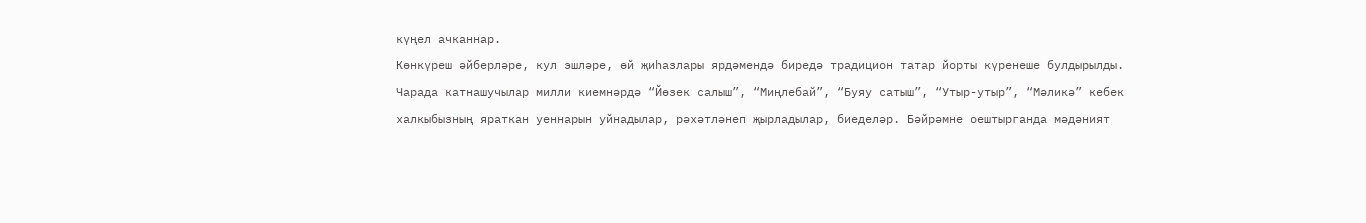күңел ачканнар.
Көнкүреш әйберләре, кул эшләре, өй җиһазлары ярдәмендә биредә традицион татар йорты күренеше булдырылды. Чарада катнашучылар милли киемнәрдә “Йөзек салыш”, “Миңлебай”, “Буяу сатыш”, “Утыр-утыр”, “Мәликә” кебек халкыбызның яраткан уеннарын уйнадылар, рәхәтләнеп җырладылар, биеделәр. Бәйрәмне оештырганда мәдәният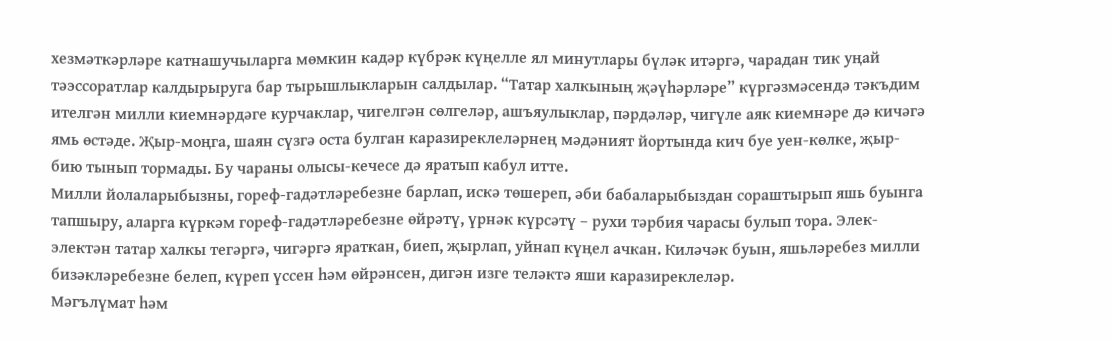хезмәткәрләре катнашучыларга мөмкин кадәр күбрәк күңелле ял минутлары бүләк итәргә, чарадан тик уңай тәэссоратлар калдырыруга бар тырышлыкларын салдылар. “Татар халкының җәүһәрләре” күргәзмәсендә тәкъдим ителгән милли киемнәрдәге курчаклар, чигелгән сөлгеләр, ашъяулыклар, пәрдәләр, чигүле аяк киемнәре дә кичәгә ямь өстәде. Җыр-моңга, шаян сүзгә оста булган каразиреклеләрнең мәдәният йортында кич буе уен-көлке, җыр-бию тынып тормады. Бу чараны олысы-кечесе дә яратып кабул итте.
Милли йолаларыбызны, гореф-гадәтләребезне барлап, искә төшереп, әби бабаларыбыздан сораштырып яшь буынга тапшыру, аларга күркәм гореф-гадәтләребезне өйрәтү, үрнәк күрсәтү – рухи тәрбия чарасы булып тора. Элек-электән татар халкы тегәргә, чигәргә яраткан, биеп, җырлап, уйнап күңел ачкан. Киләчәк буын, яшьләребез милли бизәкләребезне белеп, күреп үссен һәм өйрәнсен, дигән изге теләктә яши каразиреклеләр.
Мәгълүмат һәм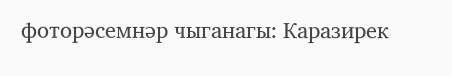фоторәсемнәр чыганагы: Каразирек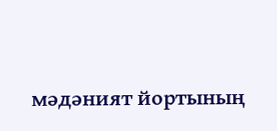мәдәният йортының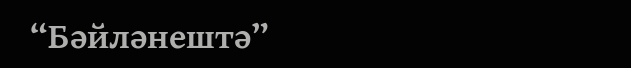“Бәйләнештә”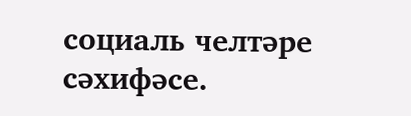социаль челтәре сәхифәсе.